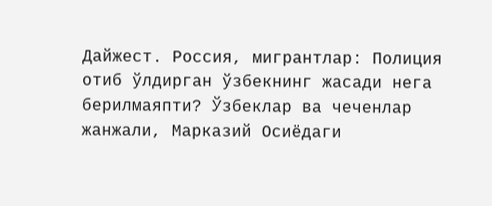Дайжест. Россия, мигрантлар: Полиция отиб ўлдирган ўзбекнинг жасади нега берилмаяпти? Ўзбеклар ва чеченлар жанжали, Марказий Осиёдаги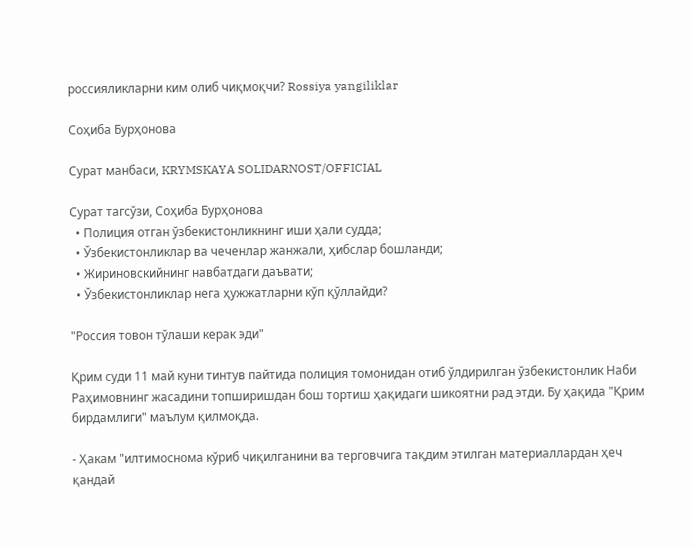россияликларни ким олиб чиқмоқчи? Rossiya yangiliklar

Соҳиба Бурҳонова

Сурат манбаси, KRYMSKAYA SOLIDARNOST/OFFICIAL

Сурат тагсўзи, Соҳиба Бурҳонова
  • Полиция отган ўзбекистонликнинг иши ҳали судда;
  • Ўзбекистонликлар ва чеченлар жанжали, ҳибслар бошланди;
  • Жириновскийнинг навбатдаги даъвати;
  • Ўзбекистонликлар нега ҳужжатларни кўп қўллайди?

"Россия товон тўлаши керак эди"

Қрим суди 11 май куни тинтув пайтида полиция томонидан отиб ўлдирилган ўзбекистонлик Наби Раҳимовнинг жасадини топширишдан бош тортиш ҳақидаги шикоятни рад этди. Бу ҳақида "Қрим бирдамлиги" маълум қилмоқда.

- Ҳакам "илтимоснома кўриб чиқилганини ва терговчига тақдим этилган материаллардан ҳеч қандай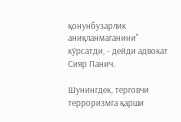қонунбузарлик аниқланмаганини" кўрсатди, - дейди адвокат Сияр Панич.

Шунингдек, терговчи терроризмга қарши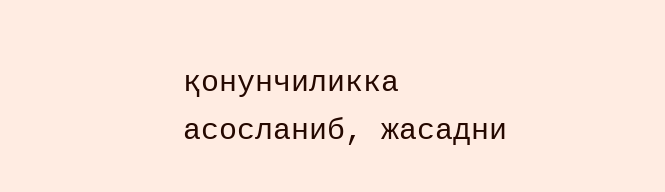қонунчиликка асосланиб, жасадни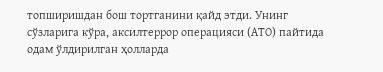топширишдан бош тортганини қайд этди. Унинг сўзларига кўра, аксилтеррор операцияси (АТО) пайтида одам ўлдирилган ҳолларда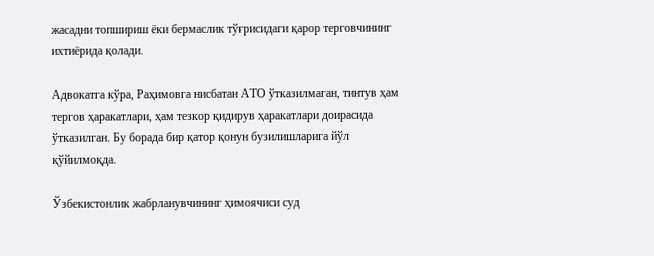жасадни топшириш ёки бермаслик тўғрисидаги қарор терговчининг ихтиёрида қолади.

Адвокатга кўра, Раҳимовга нисбатан АТО ўтказилмаган, тинтув ҳам тергов ҳаракатлари, ҳам тезкор қидирув ҳаракатлари доирасида ўтказилган. Бу борада бир қатор қонун бузилишларига йўл қўйилмоқда.

Ўзбекистонлик жабрланувчининг ҳимоячиси суд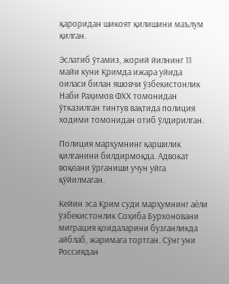қароридан шикоят қилишини маълум қилган.

Эслатиб ўтамиз, жорий йилнинг 11 майи куни Қримда ижара уйида оиласи билан яшовчи ўзбекистонлик Наби Раҳимов ФХХ томонидан ўтказилган тинтув вақтида полиция ходими томонидан отиб ўлдирилган.

Полиция марҳумнинг қаршилик қилганини билдирмоқда. Адвокат воқеани ўрганиши учун уйга қўйилмаган.

Кейин эса Қрим суди марҳумнинг аёли ўзбекистонлик Соҳиба Бурхоновани миграция қоидаларини бузганликда айблаб, жаримага тортган. Сўнг уни Россиядан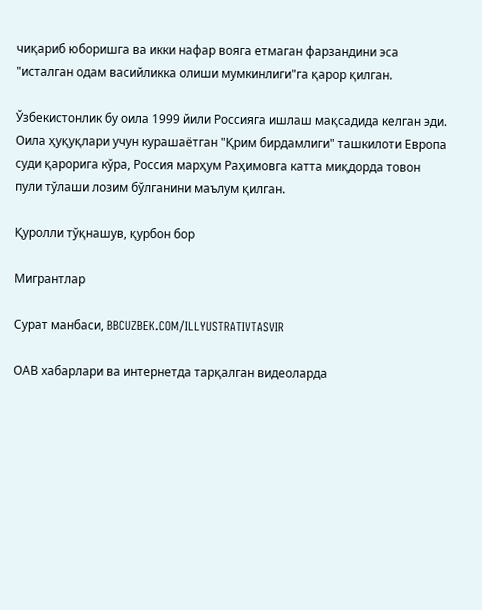чиқариб юборишга ва икки нафар вояга етмаган фарзандини эса "исталган одам васийликка олиши мумкинлиги"га қарор қилган.

Ўзбекистонлик бу оила 1999 йили Россияга ишлаш мақсадида келган эди. Оила ҳуқуқлари учун курашаётган "Қрим бирдамлиги" ташкилоти Европа суди қарорига кўра, Россия марҳум Раҳимовга катта миқдорда товон пули тўлаши лозим бўлганини маълум қилган.

Қуролли тўқнашув, қурбон бор

Мигрантлар

Сурат манбаси, BBCUZBEK.COM/ILLYUSTRATIVTASVIR

ОАВ хабарлари ва интернетда тарқалган видеоларда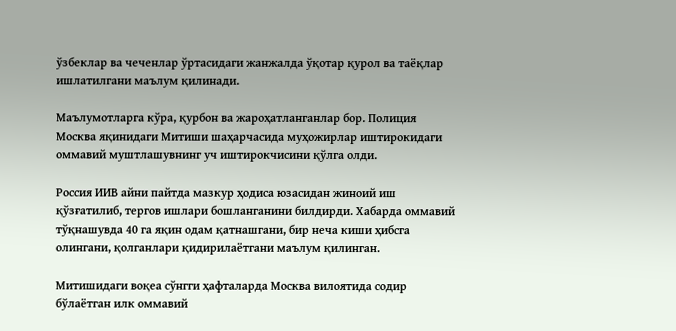ўзбеклар ва чеченлар ўртасидаги жанжалда ўқотар қурол ва таёқлар ишлатилгани маълум қилинади.

Маълумотларга кўра, қурбон ва жароҳатланганлар бор. Полиция Москва яқинидаги Митиши шаҳарчасида муҳожирлар иштирокидаги оммавий муштлашувнинг уч иштирокчисини қўлга олди.

Россия ИИВ айни пайтда мазкур ҳодиса юзасидан жиноий иш қўзғатилиб, тергов ишлари бошланганини билдирди. Хабарда оммавий тўқнашувда 40 га яқин одам қатнашгани, бир неча киши ҳибсга олингани, қолганлари қидирилаётгани маълум қилинган.

Митишидаги воқеа сўнгги ҳафталарда Москва вилоятида содир бўлаётган илк оммавий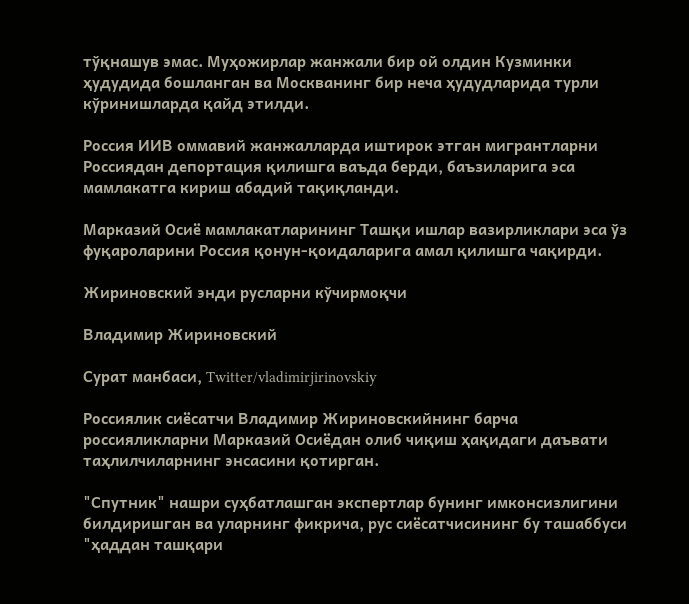тўқнашув эмас. Муҳожирлар жанжали бир ой олдин Кузминки ҳудудида бошланган ва Москванинг бир неча ҳудудларида турли кўринишларда қайд этилди.

Россия ИИВ оммавий жанжалларда иштирок этган мигрантларни Россиядан депортация қилишга ваъда берди, баъзиларига эса мамлакатга кириш абадий тақиқланди.

Марказий Осиё мамлакатларининг Ташқи ишлар вазирликлари эса ўз фуқароларини Россия қонун-қоидаларига амал қилишга чақирди.

Жириновский энди русларни кўчирмоқчи

Владимир Жириновский

Сурат манбаси, Twitter/vladimirjirinovskiy

Россиялик сиёсатчи Владимир Жириновскийнинг барча россияликларни Марказий Осиёдан олиб чиқиш ҳақидаги даъвати таҳлилчиларнинг энсасини қотирган.

"Спутник" нашри суҳбатлашган экспертлар бунинг имконсизлигини билдиришган ва уларнинг фикрича, рус сиёсатчисининг бу ташаббуси "ҳаддан ташқари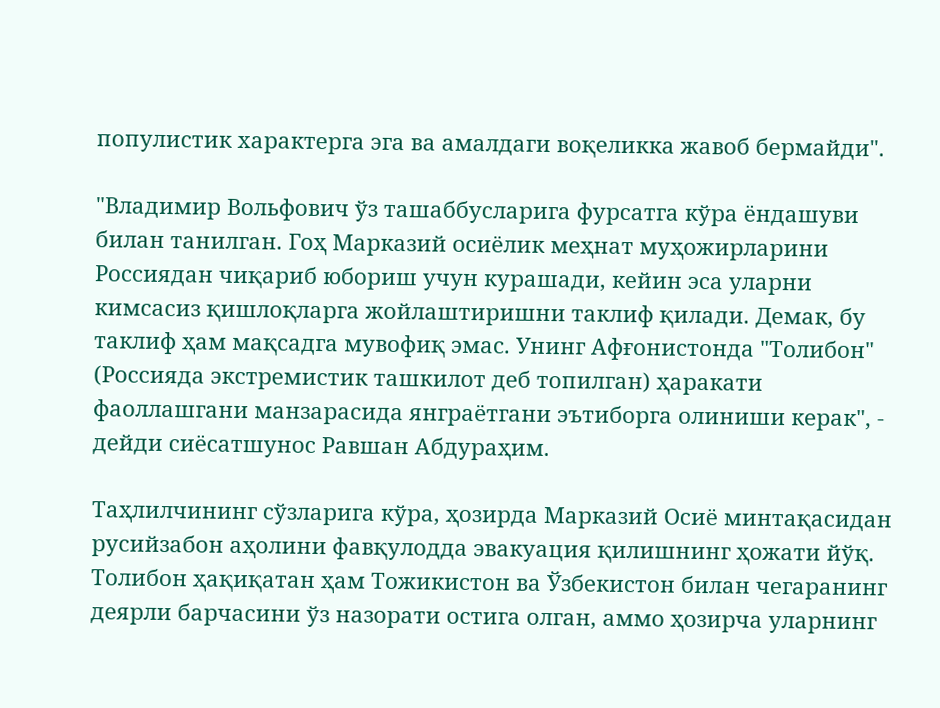популистик характерга эга ва амалдаги воқеликка жавоб бермайди".

"Владимир Вольфович ўз ташаббусларига фурсатга кўра ёндашуви билан танилган. Гоҳ Марказий осиёлик меҳнат муҳожирларини Россиядан чиқариб юбориш учун курашади, кейин эса уларни кимсасиз қишлоқларга жойлаштиришни таклиф қилади. Демак, бу таклиф ҳам мақсадга мувофиқ эмас. Унинг Афғонистонда "Толибон" (Россияда экстремистик ташкилот деб топилган) ҳаракати фаоллашгани манзарасида янграётгани эътиборга олиниши керак", - дейди сиёсатшунос Равшан Абдураҳим.

Таҳлилчининг сўзларига кўра, ҳозирда Марказий Осиё минтақасидан русийзабон аҳолини фавқулодда эвакуация қилишнинг ҳожати йўқ. Толибон ҳақиқатан ҳам Тожикистон ва Ўзбекистон билан чегаранинг деярли барчасини ўз назорати остига олган, аммо ҳозирча уларнинг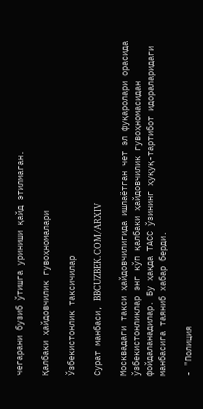чегарани бузиб ўтишга уриниши қайд этилмаган.

Қалбаки ҳайдовчилик гувоҳномалари

Ўзбекистонлик таксичилар

Сурат манбаси, BBCUZBEK.COM/ARXIV

Москвадаги такси ҳайдовчилигида ишлаётган чет эл фуқаролари орасида ўзбекистонликлар энг кўп қалбаки ҳайдовчилик гувоҳномасидан фойдаланадилар. Бу ҳақда ТАСС ўзининг ҳуқуқ-тартибот идораларидаги манбасига таяниб хабар берди.

- "Полиция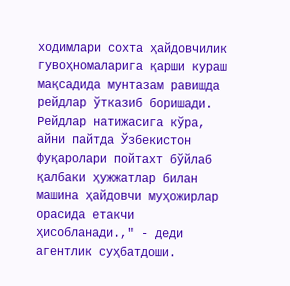ходимлари сохта ҳайдовчилик гувоҳномаларига қарши кураш мақсадида мунтазам равишда рейдлар ўтказиб боришади. Рейдлар натижасига кўра, айни пайтда Ўзбекистон фуқаролари пойтахт бўйлаб қалбаки ҳужжатлар билан машина ҳайдовчи муҳожирлар орасида етакчи ҳисобланади.," - деди агентлик суҳбатдоши.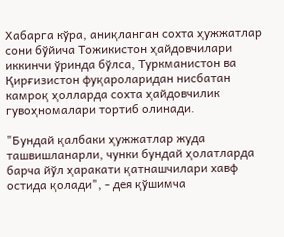Хабарга кўра, аниқланган сохта ҳужжатлар сони бўйича Тожикистон ҳайдовчилари иккинчи ўринда бўлса, Туркманистон ва Қирғизистон фуқароларидан нисбатан камроқ ҳолларда сохта ҳайдовчилик гувоҳномалари тортиб олинади.

"Бундай қалбаки ҳужжатлар жуда ташвишланарли, чунки бундай ҳолатларда барча йўл ҳаракати қатнашчилари хавф остида қолади", - дея қўшимча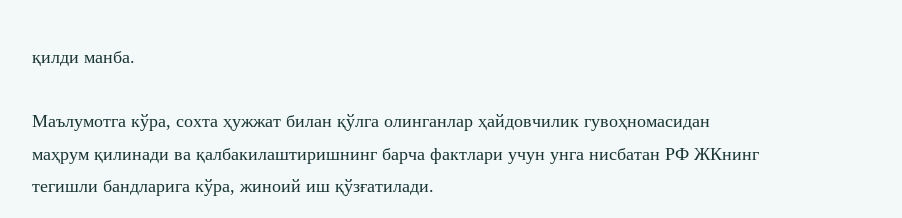қилди манба.

Маълумотга кўра, сохта ҳужжат билан қўлга олинганлар ҳайдовчилик гувоҳномасидан маҳрум қилинади ва қалбакилаштиришнинг барча фактлари учун унга нисбатан РФ ЖКнинг тегишли бандларига кўра, жиноий иш қўзғатилади.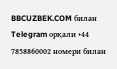BBCUZBEK.COM билан Telegram орқали +44 7858860002 номери билан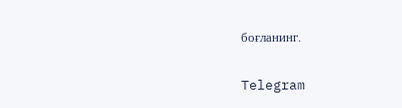боғланинг.

Telegram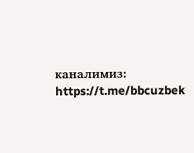каналимиз: https://t.me/bbcuzbek